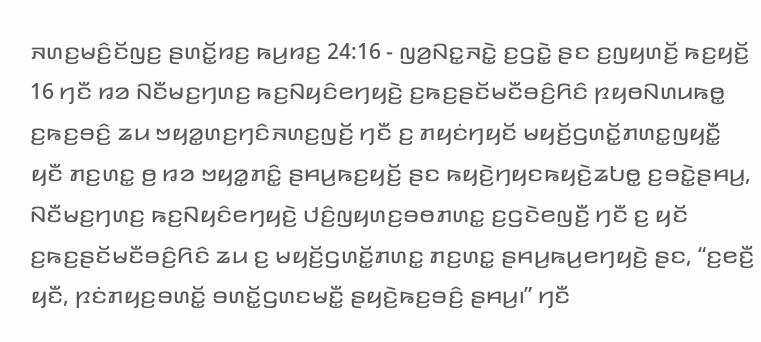ꤏꤛꤢ꤬ꤗꤢꤨ꤬ꤢꤩꤜꤢ꤬ ꤔꤛꤢꤩ꤭ꤙꤢ꤬ ꤒꤣ꤬ꤙꤢ꤬ 24:16 - ꤜꤤ꤬ꤡꤢ꤭ꤏꤢꤧ꤭ ꤢ꤬ꤞꤢꤧ꤭ ꤔꤢ ꤢ꤬ꤜꤟꤛꤢꤩ꤬ ꤒꤢ꤬ꤟꤢꤩ꤬
16 ꤚꤢꤪ ꤙꤤ ꤡꤢꤪꤗꤢ꤬ꤚꤛꤢ꤬ ꤒꤢ꤬ꤡꤟꤢꤨꤕꤚꤟꤢꤧ꤬ ꤢ꤬ꤒꤢ꤬ꤔꤢꤩꤗꤢꤪꤋꤢꤨ꤬ꤖꤢꤨ ꤐꤟꤥꤡꤛꤣꤒꤥ꤭ ꤢ꤬ꤒꤢ꤬ꤋꤢꤨ꤬ ꤘꤣ ꤠꤟꤤ꤭ꤛꤢ꤬ꤚꤢꤨꤏꤛꤢ꤬ꤜꤢꤩ꤬ ꤚꤢꤪ ꤢ꤬ ꤊꤟꤢꤦꤚꤟꤢꤩ ꤗꤟꤢꤩ꤬ꤞꤛꤢꤩ꤭ꤊꤛꤢ꤭ꤜꤟꤢꤪ꤭ ꤟꤢꤪ ꤊꤢ꤬ꤛꤢ꤭ ꤥ꤬ ꤙꤤ ꤠꤟꤤ꤭ꤊꤢꤨ꤭ ꤔꤌꤣ꤬ꤒꤢ꤬ꤟꤢꤩ꤬ ꤔꤢ ꤒꤟꤢꤧ꤬ꤚꤟꤢꤒꤟꤢꤧ꤬ꤘꤝꤥ꤭ ꤢ꤬ꤋꤢꤧ꤭ꤔꤌꤣ꤬, ꤡꤢꤪꤗꤢ꤬ꤚꤛꤢ꤬ ꤒꤢ꤬ꤡꤟꤢꤨꤕꤚꤟꤢꤧ꤬ ꤓꤢꤨ꤬ꤜꤟꤛꤢ꤬ꤋꤥꤊꤛꤢ꤭ ꤢ꤬ꤞꤢꤧꤕꤜꤢꤪ꤬ ꤚꤢꤪ ꤢ꤬ ꤟꤢꤩ ꤢ꤬ꤒꤢ꤬ꤔꤢꤩꤗꤢꤪꤋꤢꤨ꤬ꤖꤢꤨ ꤘꤣ ꤢ꤬ ꤗꤟꤢꤩ꤬ꤞꤛꤢꤩ꤭ꤊꤛꤢ꤭ ꤊꤢ꤬ꤛꤢ꤭ ꤔꤌꤣ꤬ꤒꤣ꤬ꤕꤚꤟꤢꤧ꤬ ꤔꤢ, “ꤢ꤬ꤕꤢꤪ꤬ ꤟꤢꤪ, ꤐꤢꤦꤊꤟꤢ꤬ꤋꤛꤢꤩ꤭ ꤋꤛꤢꤩ꤭ꤞꤛꤢꤗꤢꤪ꤭ ꤔꤟꤢꤧ꤬ꤒꤢ꤬ꤋꤢꤨ꤬ ꤔꤌꤣ꤬꤯” ꤚꤢꤪ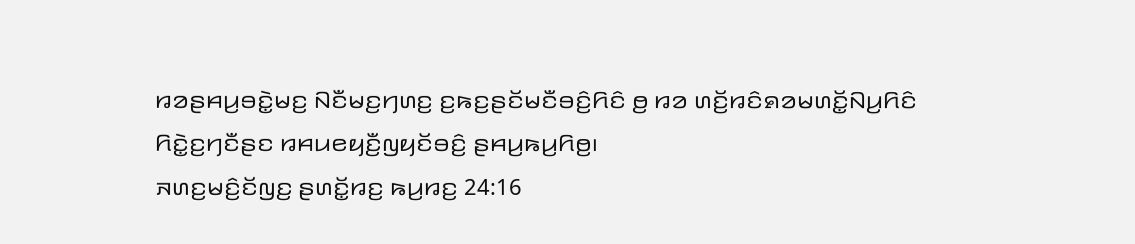ꤙꤤꤔꤌꤣ꤬ꤋꤢꤧ꤭ꤗꤢ꤬ ꤡꤢꤪꤗꤢ꤬ꤚꤛꤢ꤬ ꤢ꤬ꤒꤢ꤬ꤔꤢꤩꤗꤢꤪꤋꤢꤨ꤬ꤖꤢꤨ ꤥ꤬ ꤙꤤ ꤛꤢꤩ꤬ꤙꤢꤨꤎꤤꤗꤛꤢꤩ꤭ꤡꤣ꤬ꤖꤢꤨ ꤖꤢꤧ꤭ꤢ꤬ꤚꤢꤪꤔꤢ ꤙꤌꤣꤕꤟꤢꤪ꤬ꤜꤟꤢꤩꤋꤢꤨ꤬ ꤔꤌꤣ꤬ꤒꤣ꤬ꤖꤥ꤬꤯
ꤏꤛꤢ꤬ꤗꤢꤨ꤬ꤢꤩꤜꤢ꤬ ꤔꤛꤢꤩ꤭ꤙꤢ꤬ ꤒꤣ꤬ꤙꤢ꤬ 24:16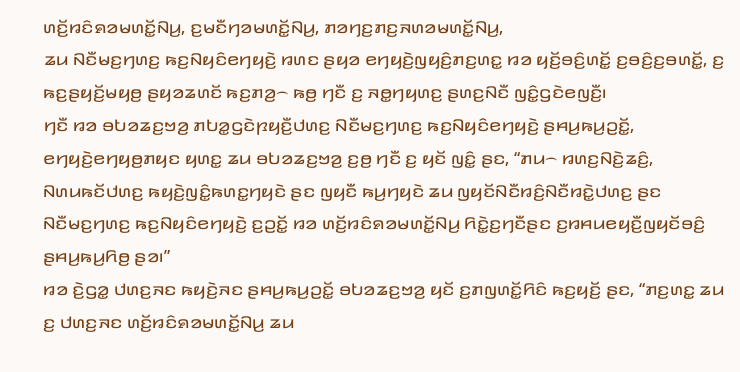ꤛꤢꤩ꤬ꤙꤢꤨꤎꤤꤗꤛꤢꤩ꤭ꤡꤣ꤬, ꤢ꤬ꤗꤢꤪꤚꤤꤗꤛꤢꤩ꤭ꤡꤣ꤬, ꤊꤤꤚꤢ꤬ꤊꤢ꤬ꤏꤛꤤꤗꤛꤢꤩ꤭ꤡꤣ꤬,
ꤘꤣ ꤡꤢꤪꤗꤢ꤬ꤚꤛꤢ꤬ ꤒꤢ꤬ꤡꤟꤢꤨꤕꤚꤟꤢꤧ꤬ ꤙꤛꤢ ꤔꤟꤤ ꤕꤚꤟꤢꤧ꤬ꤜꤟꤢꤨ꤬ꤊꤢ꤬ꤛꤢ꤭ ꤙꤤ ꤟꤢꤩ꤬ꤋꤢꤨ꤬ꤛꤢꤩ꤭ ꤢ꤬ꤋꤢꤨ꤬ꤢ꤬ꤋꤛꤢꤩ꤭, ꤢ꤬ ꤒꤢ꤬ꤔꤟꤢꤩ꤬ꤗꤟꤥ꤬ ꤔꤟꤤꤘꤛꤢꤩ ꤒꤢ꤬ꤊꤤ꤬꤮ ꤒꤥ꤬ ꤚꤢꤪ ꤢ꤬ ꤏꤥ꤭ꤚꤟꤛꤢ꤬ ꤔꤛꤢ꤬ꤡꤢꤪ ꤜꤢꤨ꤭ꤞꤢꤧꤕꤜꤢꤪ꤬꤯
ꤚꤢꤪ ꤙꤤ ꤋꤝꤤꤘꤢ꤬ꤠꤤ꤬ ꤊꤝꤤ꤭ꤞꤢꤧꤐꤟꤢꤪ꤬ꤓꤛꤢ꤬ ꤡꤢꤪꤗꤢ꤬ꤚꤛꤢ꤬ ꤒꤢ꤬ꤡꤟꤢꤨꤕꤚꤟꤢꤧ꤬ ꤔꤌꤣ꤬ꤒꤣ꤬ꤑꤢꤩ꤭, ꤕꤚꤟꤢꤧ꤬ꤕꤚꤟꤥ꤬ꤊꤟꤢ ꤟꤛꤢ꤭ ꤘꤣ ꤋꤝꤤꤘꤢ꤬ꤠꤤ꤬ ꤢ꤬ꤥ꤬ ꤚꤢꤪ ꤢ꤬ ꤟꤢꤩ ꤜꤢꤨ꤭ ꤔꤢ, “ꤊꤣ꤮ ꤙꤛꤢ꤬ꤡꤢꤧ꤬ꤘꤢꤨ꤬, ꤡꤛꤣꤒꤢꤩꤓꤛꤢ꤬ ꤒꤟꤢꤧ꤬ꤜꤢꤨ꤭ꤒꤛꤢ꤭ꤚꤟꤢꤧ ꤔꤢ ꤜꤟꤢꤪ ꤒꤣ꤬ꤚꤟꤢꤧ ꤘꤣ ꤜꤟꤢꤩꤡꤢꤪꤙꤢꤨ꤬ꤡꤢꤪꤙꤢꤧ꤭ꤓꤛꤢ꤬ ꤔꤢ ꤡꤢꤪꤗꤢ꤬ꤚꤛꤢ꤬ ꤒꤢ꤬ꤡꤟꤢꤨꤕꤚꤟꤢꤧ꤬ ꤢ꤬ꤑꤢꤩ꤭ ꤙꤤ ꤛꤢꤩ꤬ꤙꤢꤨꤎꤤꤗꤛꤢꤩ꤭ꤡꤣ꤬ ꤖꤢꤧ꤭ꤢ꤬ꤚꤢꤪꤔꤢ ꤢ꤬ꤙꤌꤣꤕꤟꤢꤪ꤬ꤜꤟꤢꤩꤋꤢꤨ꤬ ꤔꤌꤣ꤬ꤒꤣ꤬ꤖꤥ꤬ ꤔꤤ꤯”
ꤙꤤ ꤢꤧ꤬ꤞꤤ꤭ ꤓꤛꤢ꤬ꤏꤢ ꤒꤟꤢꤧ꤬ꤏꤢ ꤔꤌꤣ꤬ꤒꤣ꤬ꤑꤢꤩ꤭ ꤋꤝꤤꤘꤢ꤬ꤠꤤ꤬ ꤟꤢꤩ ꤢ꤬ꤊꤜꤛꤢꤩ꤭ꤖꤢꤨ ꤒꤢ꤬ꤟꤢꤩ꤬ ꤔꤢ, “ꤊꤢ꤬ꤛꤢ꤭ ꤘꤣ ꤢ꤬ ꤓꤛꤢ꤬ꤏꤢ ꤛꤢꤩ꤬ꤙꤢꤨꤎꤤꤗꤛꤢꤩ꤭ꤡꤣ꤬ ꤘꤣ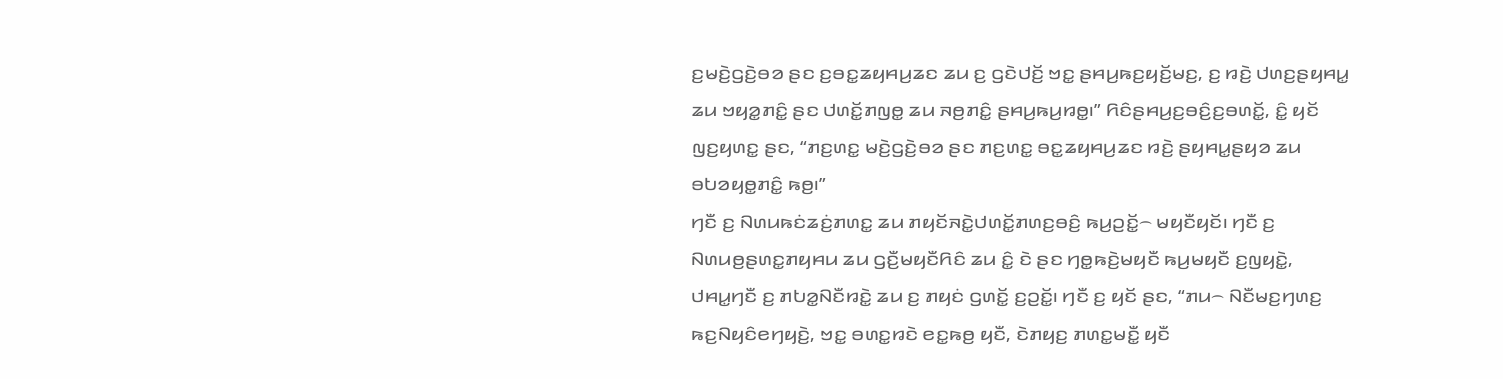ꤢ꤬ꤗꤢꤧ꤬ꤞꤢꤧ꤬ꤋꤤ ꤔꤢ ꤢ꤬ꤋꤢ꤭ꤘꤟꤌꤣ꤬ꤘꤢ ꤘꤣ ꤢ꤬ ꤞꤢꤧꤓꤢꤩ꤬ ꤠꤢ꤭ ꤔꤌꤣ꤬ꤒꤢ꤬ꤟꤢꤩ꤬ꤗꤢ꤬, ꤢ꤬ ꤙꤢꤧ꤬ ꤓꤛꤢ꤬ꤔꤟꤌꤣ꤭ ꤘꤣ ꤠꤟꤤ꤭ꤊꤢꤨ꤭ ꤔꤢ ꤓꤛꤢꤩ꤭ꤊꤜꤥ꤭ ꤘꤣ ꤏꤥ꤬ꤊꤢꤨ꤭ ꤔꤌꤣ꤬ꤒꤣ꤬ꤙꤥ꤭꤯” ꤖꤢꤨꤔꤌꤣ꤬ꤢ꤬ꤋꤢꤨ꤬ꤢ꤬ꤋꤛꤢꤩ꤭, ꤢꤨ꤭ ꤟꤢꤩ ꤜꤢ꤬ꤟꤛꤢ꤭ ꤔꤢ, “ꤊꤢ꤬ꤛꤢ꤭ ꤗꤢꤧ꤬ꤞꤢꤧ꤬ꤋꤤ ꤔꤢ ꤊꤢ꤬ꤛꤢ꤭ ꤋꤢ꤭ꤘꤟꤌꤣ꤬ꤘꤢ ꤙꤢꤧ꤬ ꤔꤟꤌꤣ꤭ꤔꤟꤤ ꤘꤣ ꤋꤝꤤꤟꤥ꤭ꤊꤢꤨ꤭ ꤒꤥ꤬꤯”
ꤚꤢꤪ ꤢ꤬ ꤡꤛꤣꤒꤢꤦꤘꤢꤦ꤬ꤊꤛꤢ꤭ ꤘꤣ ꤊꤟꤢꤩꤏꤢꤧ꤭ꤓꤛꤢꤩ꤭ꤊꤛꤢ꤬ꤋꤢꤨ꤬ ꤒꤣ꤬ꤑꤢꤩ꤭꤮ ꤗꤟꤢꤪꤟꤢꤩ꤯ ꤚꤢꤪ ꤢ꤬ ꤡꤛꤣꤥ꤬ꤔꤛꤢ꤭ꤊꤟꤌꤣ ꤘꤣ ꤞꤢꤪ꤬ꤗꤟꤢꤪꤖꤢꤨ ꤘꤣ ꤢꤨ꤭ ꤢꤧ ꤔꤢ ꤚꤥ꤭ꤒꤢꤧ꤬ꤗꤟꤢꤪ ꤒꤣ꤬ꤗꤟꤢꤪ ꤢ꤬ꤜꤟꤢꤧ꤭, ꤓꤌꤣ꤭ꤚꤢꤪ ꤢ꤬ ꤊꤝꤤ꤭ꤡꤢꤪꤙꤢꤧ꤭ ꤘꤣ ꤢ꤬ ꤊꤟꤢꤦ ꤞꤛꤢꤩ꤭ ꤢ꤬ꤑꤢꤩ꤭꤯ ꤚꤢꤪ ꤢ꤬ ꤟꤢꤩ ꤔꤢ, “ꤊꤣ꤮ ꤡꤢꤪꤗꤢ꤬ꤚꤛꤢ꤬ ꤒꤢ꤬ꤡꤟꤢꤨꤕꤚꤟꤢꤧ꤬, ꤠꤢ꤭ ꤋꤛꤢ꤭ꤙꤢꤧ ꤕꤢ꤭ꤒꤥ꤬ ꤟꤢꤪ, ꤢꤧꤊꤟꤢ꤬ ꤊꤛꤢ꤭ꤗꤢꤪ꤭ ꤟꤢꤪ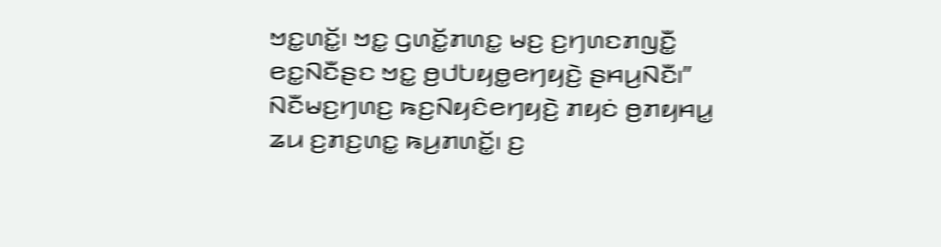ꤠꤢ꤭ꤛꤢꤩ꤭꤯ ꤠꤢ꤭ ꤞꤛꤢꤩ꤭ꤊꤛꤢ꤭ ꤗꤢ꤬ ꤢ꤬ꤚꤛꤢꤊꤜꤢꤪ꤭ ꤕꤢ꤭ꤡꤢꤪꤔꤢ ꤠꤢ꤭ ꤥ꤬ꤓꤝꤟꤥ꤭ꤕꤚꤟꤢꤧ꤬ ꤔꤌꤣ꤬ꤡꤢꤪ꤯”
ꤡꤢꤪꤗꤢ꤬ꤚꤛꤢ꤬ ꤒꤢ꤬ꤡꤟꤢꤨꤕꤚꤟꤢꤧ꤬ ꤊꤟꤢꤦ ꤥ꤬ꤊꤟꤌꤣ꤭ ꤘꤣ ꤢ꤬ꤊꤢ꤬ꤛꤢ꤭ ꤒꤣ꤬ꤊꤛꤢꤩ꤭꤯ ꤢ꤬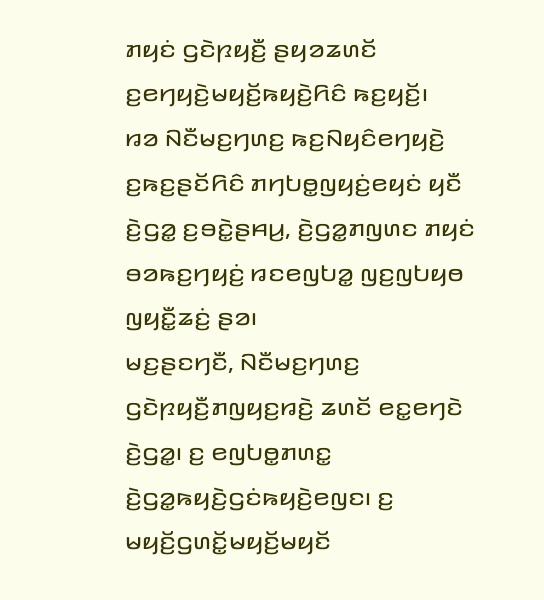ꤊꤟꤢꤦ ꤞꤢꤧꤐꤟꤢꤪ꤬ ꤔꤟꤤꤘꤛꤢꤩ ꤢ꤬ꤕꤚꤟꤢꤧ꤬ꤗꤟꤢꤩ꤬ꤒꤟꤢꤧ꤬ꤖꤢꤨ ꤒꤢ꤬ꤟꤢꤩ꤬꤯
ꤙꤤ ꤡꤢꤪꤗꤢ꤬ꤚꤛꤢ꤬ ꤒꤢ꤬ꤡꤟꤢꤨꤕꤚꤟꤢꤧ꤬ ꤢ꤬ꤒꤢ꤬ꤔꤢꤩꤖꤢꤨ ꤊꤚꤝꤥ꤭ꤜꤟꤢꤦ꤬ꤕꤟꤢꤦ ꤟꤢꤪ ꤢꤧ꤬ꤞꤤ꤭ ꤢ꤬ꤋꤢꤧ꤭ꤔꤌꤣ꤬, ꤢꤧ꤬ꤞꤤ꤭ꤊꤜꤛꤢ ꤊꤟꤢꤦ ꤋꤤꤒꤢ꤬ꤚꤟꤢꤦ꤬ ꤙꤢꤕꤜꤝꤤ꤭ ꤜꤢ꤬ꤜꤝꤟꤥ ꤜꤟꤢꤪ꤭ꤘꤢꤦ꤬ ꤔꤤ꤯
ꤗꤢ꤬ꤔꤢꤚꤢꤪ, ꤡꤢꤪꤗꤢ꤬ꤚꤛꤢ꤬ ꤞꤢꤧꤐꤟꤢꤪ꤬ꤊꤜꤟꤢ꤬ꤙꤢꤧ꤬ ꤘꤛꤢꤩ ꤕꤢ꤭ꤕꤚꤢꤧ ꤢꤧ꤬ꤞꤤ꤭꤯ ꤢ꤬ ꤕꤜꤝꤥ꤭ꤊꤛꤢ꤭ ꤢꤧ꤬ꤞꤤ꤭ꤒꤟꤢꤧ꤬ꤞꤢꤦꤒꤟꤢꤧ꤬ꤕꤜꤢ꤯ ꤢ꤬ ꤗꤟꤢꤩ꤬ꤞꤛꤢꤩ꤭ꤗꤟꤢꤩ꤬ꤗꤟꤢꤩ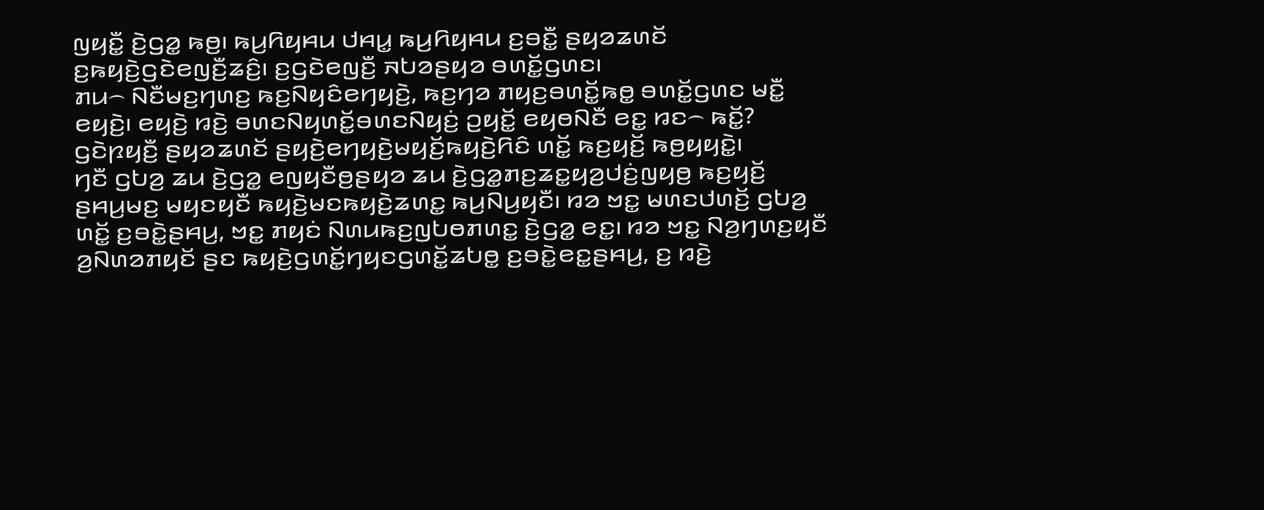ꤜꤟꤢꤪ꤭ ꤢꤧ꤬ꤞꤤ꤭ ꤒꤥ꤬꤯ ꤒꤣ꤬ꤖꤟꤌꤣ ꤓꤌꤣ꤭ ꤒꤣ꤬ꤖꤟꤌꤣ ꤢ꤬ꤋꤢꤪ꤭ ꤔꤟꤤꤘꤛꤢꤩ ꤢ꤬ꤒꤟꤢꤧ꤬ꤞꤢꤧꤕꤜꤢꤪ꤬ꤘꤢꤨ꤬꤯ ꤢ꤬ꤞꤢꤧꤕꤜꤢꤪ꤬ ꤏꤝꤤꤔꤟꤤ ꤋꤛꤢꤩ꤭ꤞꤛꤢ꤯
ꤊꤣ꤮ ꤡꤢꤪꤗꤢ꤬ꤚꤛꤢ꤬ ꤒꤢ꤬ꤡꤟꤢꤨꤕꤚꤟꤢꤧ꤬, ꤒꤢ꤬ꤚꤤ ꤊꤟꤢ꤬ꤋꤛꤢꤩ꤭ꤒꤥ꤭ ꤋꤛꤢꤩ꤭ꤞꤛꤢ ꤗꤢꤪ꤭ ꤕꤟꤢꤧ꤬꤯ ꤕꤟꤢꤧ꤬ ꤙꤢꤧ꤬ ꤋꤛꤢꤡꤟꤛꤢꤩ꤭ꤋꤛꤢꤡꤟꤢꤦ꤬ ꤑꤟꤢꤩ꤭ ꤕꤟꤥꤡꤢꤪ ꤕꤢ꤭ ꤙꤢ꤮ ꤒꤢꤩ꤭? ꤞꤢꤧꤐꤟꤢꤪ꤬ ꤔꤟꤤꤘꤛꤢꤩ ꤔꤟꤢꤧ꤬ꤕꤚꤟꤢꤧ꤬ꤗꤟꤢꤩ꤬ꤒꤟꤢꤧ꤬ꤖꤢꤨ ꤛꤢꤩ꤭ ꤒꤢ꤬ꤟꤢꤩ꤬ ꤒꤥ꤬ꤟꤟꤢꤧ꤭꤯
ꤚꤢꤪ ꤞꤝꤤ꤬ ꤘꤣ ꤢꤧ꤬ꤞꤤ꤭ ꤕꤜꤟꤢꤪꤥ꤬ꤔꤟꤤ ꤘꤣ ꤢꤧ꤬ꤞꤤ꤭ꤊꤢ꤬ꤘꤢ꤭ꤟꤤ꤬ꤓꤢꤦ꤬ꤜꤟꤥ꤬ ꤒꤢ꤬ꤟꤢꤩ꤬ ꤔꤌꤣ꤬ꤗꤢ꤬ ꤗꤟꤢꤟꤢꤪ ꤒꤟꤢꤧ꤬ꤗꤢꤒꤟꤢꤧ꤬ꤘꤛꤢ꤭ ꤒꤣ꤬ꤡꤣ꤬ꤟꤢꤪ꤯ ꤙꤤ ꤠꤢ꤭ ꤗꤛꤢꤓꤛꤢꤩ꤬ ꤞꤝꤤ꤬ ꤛꤢꤩ꤭ ꤢ꤬ꤋꤢꤧ꤭ꤔꤌꤣ꤬, ꤠꤢ꤭ ꤊꤟꤢꤦ ꤡꤛꤣꤒꤢ꤬ꤜꤝꤥꤊꤛꤢ꤭ ꤢꤧ꤬ꤞꤤ꤭ ꤕꤢ꤭꤯ ꤙꤤ ꤠꤢ꤭ ꤡꤤ꤬ꤚꤛꤢ꤬ꤟꤢꤪ ꤤ꤬ꤡꤛꤤꤊꤟꤢꤩ ꤔꤢ ꤒꤟꤢꤧ꤬ꤞꤛꤢꤩ꤭ꤚꤟꤢꤞꤛꤢꤩ꤭ꤘꤝꤥ꤭ ꤢ꤬ꤋꤢꤧ꤭ꤕꤢ꤭ꤔꤌꤣ꤬, ꤢ꤬ ꤙꤢꤧ꤬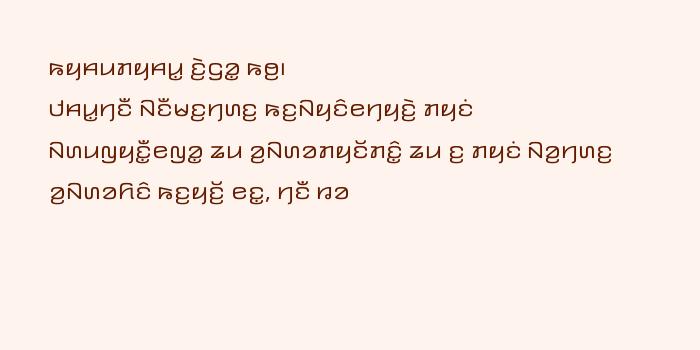ꤒꤟꤌꤣꤊꤟꤌꤣ꤭ ꤢꤧ꤬ꤞꤤ꤭ ꤒꤥ꤬꤯
ꤓꤌꤣ꤭ꤚꤢꤪ ꤡꤢꤪꤗꤢ꤬ꤚꤛꤢ꤬ ꤒꤢ꤬ꤡꤟꤢꤨꤕꤚꤟꤢꤧ꤬ ꤊꤟꤢꤦ ꤡꤛꤣꤜꤟꤢꤪ꤭ꤕꤜꤤ꤭ ꤘꤣ ꤤ꤬ꤡꤛꤤꤊꤟꤢꤩꤊꤢꤨ꤭ ꤘꤣ ꤢ꤬ ꤊꤟꤢꤦ ꤡꤤ꤬ꤚꤛꤢ꤬ ꤤ꤬ꤡꤛꤤꤖꤢꤨ ꤒꤢ꤬ꤟꤢꤩ꤬ ꤕꤢ꤭, ꤚꤢꤪ ꤙꤤ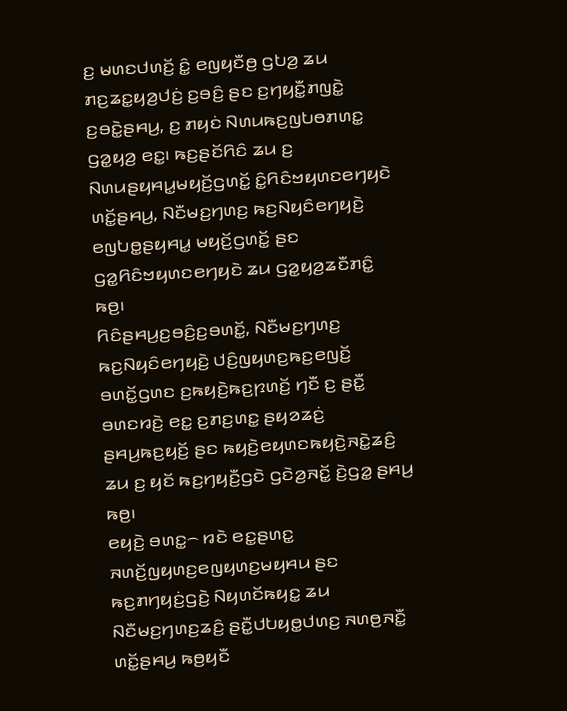ꤢ꤬ ꤗꤛꤢꤓꤛꤢꤩ꤬ ꤢꤨ꤭ ꤕꤜꤟꤢꤪꤥ꤬ ꤞꤝꤤ꤬ ꤘꤣ ꤊꤢ꤬ꤘꤢ꤭ꤟꤤ꤬ꤓꤢꤦ꤬ ꤢ꤬ꤋꤢꤨ꤬ ꤔꤢ ꤢ꤬ꤚꤟꤢꤪ꤭ꤊꤜꤢꤧ꤭ ꤢ꤬ꤋꤢꤧ꤭ꤔꤌꤣ꤬, ꤢ꤬ ꤊꤟꤢꤦ ꤡꤛꤣꤒꤢ꤬ꤜꤝꤥꤊꤛꤢ꤭ ꤞꤤ꤭ꤟꤤ꤬ ꤕꤢ꤭꤯ ꤒꤢ꤬ꤔꤢꤩꤖꤢꤨ ꤘꤣ ꤢ꤬ ꤡꤛꤣꤔꤟꤌꤣ꤭ꤗꤟꤢꤩ꤬ꤞꤛꤢꤩ꤭ ꤢꤨ꤭ꤖꤢꤨꤠꤟꤛꤢꤕꤚꤟꤢꤧ ꤛꤢꤩ꤭ꤔꤌꤣ꤬, ꤡꤢꤪꤗꤢ꤬ꤚꤛꤢ꤬ ꤒꤢ꤬ꤡꤟꤢꤨꤕꤚꤟꤢꤧ꤬ ꤕꤜꤝꤥ꤭ꤔꤟꤌꤣ꤭ ꤗꤟꤢꤩ꤬ꤞꤛꤢꤩ꤭ ꤔꤢ ꤞꤤ꤭ꤖꤢꤨꤠꤟꤛꤢꤕꤚꤟꤢꤧ ꤘꤣ ꤞꤤ꤭ꤟꤤ꤬ꤘꤢꤪꤊꤢꤨ꤭ ꤒꤥ꤬꤯
ꤖꤢꤨꤔꤌꤣ꤬ꤢ꤬ꤋꤢꤨ꤬ꤢ꤬ꤋꤛꤢꤩ꤭, ꤡꤢꤪꤗꤢ꤬ꤚꤛꤢ꤬ ꤒꤢ꤬ꤡꤟꤢꤨꤕꤚꤟꤢꤧ꤬ ꤓꤢꤨ꤬ꤜꤟꤛꤢ꤬ꤒꤢ꤬ꤕꤜꤢꤩ꤬ ꤋꤛꤢꤩ꤭ꤞꤛꤢ ꤢ꤬ꤒꤟꤢꤧ꤬ꤒꤢ꤬ꤐꤛꤢꤩ꤬ ꤚꤢꤪ ꤢ꤬ ꤔꤢꤪ꤭ ꤋꤛꤢꤙꤢꤧ꤬ ꤕꤢ꤭ ꤢ꤬ꤊꤢ꤬ꤛꤢ꤭ ꤔꤟꤤꤘꤢꤦ꤬ ꤔꤌꤣ꤬ꤒꤢ꤬ꤟꤢꤩ꤬ ꤔꤢ ꤒꤟꤢꤧ꤬ꤕꤟꤛꤢꤒꤟꤢꤧ꤬ꤏꤢꤧ꤭ꤘꤢꤨ꤬ ꤘꤣ ꤢ꤬ ꤟꤢꤩ ꤒꤢ꤬ꤚꤟꤢꤪ꤬ꤞꤢꤧ ꤞꤢꤧꤤ꤬ꤏꤢꤩ꤭ ꤢꤧ꤬ꤞꤤ꤭ ꤔꤌꤣ꤬ ꤒꤥ꤬꤯
ꤕꤟꤢꤧ꤬ ꤋꤛꤢ꤭꤮ ꤙꤢꤧ ꤕꤢ꤭ꤔꤛꤢ꤭ ꤏꤛꤢꤩ꤬ꤜꤟꤛꤢ꤬ꤕꤜꤟꤛꤢ꤬ꤗꤟꤌꤣ ꤔꤢ ꤒꤢ꤬ꤊꤚꤟꤢꤦ꤬ꤞꤢꤧ꤬ ꤡꤟꤛꤢꤩꤒꤟꤢ꤭ ꤘꤣ ꤡꤢꤪꤗꤢ꤬ꤚꤛꤢ꤬ꤘꤢꤨ꤬ ꤔꤢꤪ꤭ꤓꤝꤟꤥ꤭ꤓꤛꤢ꤬ ꤏꤛꤥ꤬ꤏꤢꤪ꤭ ꤛꤢꤩ꤭ꤔꤌꤣ꤬ ꤒꤥ꤬ꤟꤢꤪ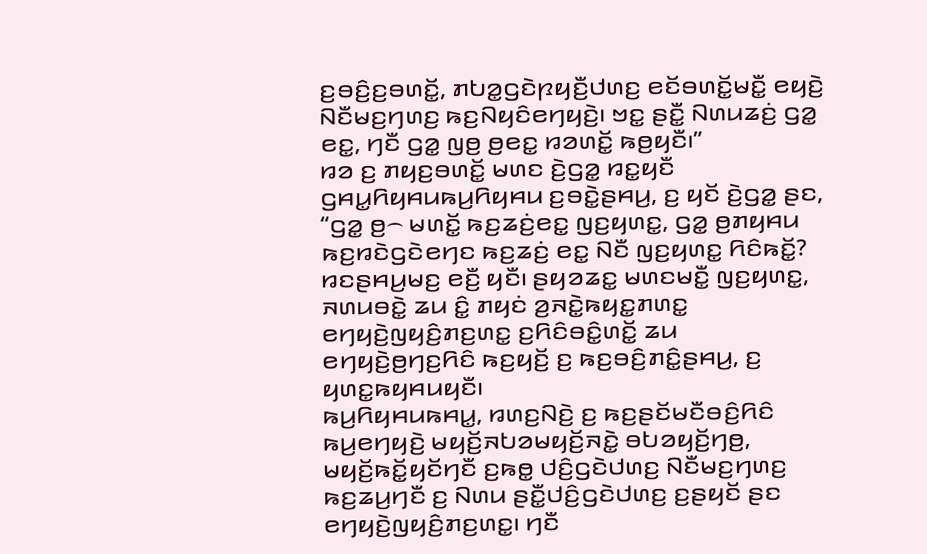ꤢ꤬ꤋꤢꤨ꤬ꤢ꤬ꤋꤛꤢꤩ꤭, ꤊꤝꤤ꤭ꤞꤢꤧꤐꤟꤢꤪ꤬ꤓꤛꤢ꤬ ꤕꤢꤩꤋꤛꤢꤩ꤭ꤗꤢꤪ꤭ ꤕꤟꤢꤧ꤬ ꤡꤢꤪꤗꤢ꤬ꤚꤛꤢ꤬ ꤒꤢ꤬ꤡꤟꤢꤨꤕꤚꤟꤢꤧ꤬꤯ ꤠꤢ꤭ ꤔꤢꤪ꤭ ꤡꤛꤣꤘꤢꤦ꤬ ꤞꤤ꤭ ꤕꤢ꤭, ꤚꤢꤪ ꤞꤤ꤭ ꤜꤥ꤬ ꤥ꤬ꤕꤢ꤭ ꤙꤤꤛꤢꤩ꤭ ꤒꤥ꤬ꤟꤢꤪ꤯”
ꤙꤤ ꤢ꤬ ꤊꤟꤢ꤬ꤋꤛꤢꤩ꤭ ꤗꤛꤢ ꤢꤧ꤬ꤞꤤ꤭ ꤙꤢ꤭ꤟꤢꤪ ꤞꤌꤣ꤭ꤖꤟꤌꤣꤒꤣ꤬ꤖꤟꤌꤣ ꤢ꤬ꤋꤢꤧ꤭ꤔꤌꤣ꤬, ꤢ꤬ ꤟꤢꤩ ꤢꤧ꤬ꤞꤤ꤭ ꤔꤢ, “ꤞꤤ꤭ ꤥ꤬꤮ ꤗꤛꤢꤩ꤭ ꤒꤢ꤬ꤘꤢꤦ꤬ꤕꤢ꤭ ꤜꤢ꤬ꤟꤛꤢ꤭, ꤞꤤ꤭ ꤥ꤬ꤊꤟꤌꤣ ꤒꤢ꤬ꤙꤢꤧꤞꤢꤧꤕꤚꤢ ꤒꤢ꤬ꤘꤢꤦ꤬ ꤕꤢ꤭ ꤡꤢꤪ ꤜꤢ꤬ꤟꤛꤢ꤭ ꤖꤢꤨꤒꤢꤩ꤭? ꤙꤢꤔꤌꤣ꤬ꤗꤢ꤬ ꤕꤢꤪ꤬ ꤟꤢꤪ꤯ ꤔꤟꤤꤘꤢ꤭ ꤗꤛꤢꤗꤢꤪ꤭ ꤜꤢ꤬ꤟꤛꤢ꤭, ꤏꤛꤣꤋꤢꤧ꤭ ꤘꤣ ꤢꤨ꤭ ꤊꤟꤢꤦ ꤤ꤬ꤏꤢꤧ꤭ꤒꤟꤢ꤭ꤊꤛꤢ꤭ ꤕꤚꤟꤢꤧ꤬ꤜꤟꤢꤨ꤬ꤊꤢ꤬ꤛꤢ꤭ ꤢ꤬ꤖꤢꤨꤋꤢꤨ꤭ꤛꤢꤩ꤭ ꤘꤣ ꤕꤚꤟꤢꤧ꤬ꤥ꤬ꤚꤢ꤬ꤖꤢꤨ ꤒꤢ꤬ꤟꤢꤩ꤬ ꤢ꤬ ꤒꤢ꤬ꤋꤢꤨ꤬ꤊꤢꤨ꤭ꤔꤌꤣ꤬, ꤢ꤬ ꤟꤛꤢ꤭ꤒꤟꤌꤣꤟꤢꤪ꤯
ꤒꤣ꤬ꤖꤟꤌꤣꤒꤌꤣ꤭, ꤙꤛꤢ꤬ꤡꤢꤧ꤬ ꤢ꤬ ꤒꤢ꤬ꤔꤢꤩꤗꤢꤪꤋꤢꤨ꤬ꤖꤢꤨ ꤒꤣ꤬ꤕꤚꤟꤢꤧ꤬ ꤗꤟꤢꤩ꤬ꤏꤝꤤꤗꤟꤢꤩ꤬ꤏꤢꤧ꤭ ꤋꤝꤤꤟꤢꤩ꤬ꤚꤥ꤬, ꤗꤟꤢꤩ꤬ꤒꤢꤩ꤭ꤟꤢꤩꤚꤢꤪ ꤢ꤬ꤒꤥ꤭ ꤓꤢꤨ꤬ꤞꤢꤧꤓꤛꤢ꤬ ꤡꤢꤪꤗꤢ꤬ꤚꤛꤢ꤬ ꤒꤢ꤬ꤘꤣ꤬ꤚꤢꤪ ꤢ꤬ ꤡꤛꤣ ꤔꤢꤪ꤭ꤓꤢꤨ꤬ꤞꤢꤧꤓꤛꤢ꤬ ꤢ꤬ꤔꤟꤢꤩ ꤔꤢ ꤕꤚꤟꤢꤧ꤬ꤜꤟꤢꤨ꤬ꤊꤢ꤬ꤛꤢ꤭꤯ ꤚꤢꤪ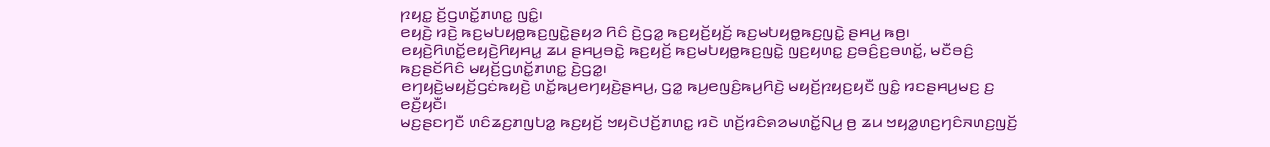ꤐꤟꤢ꤭ ꤢꤩ꤬ꤞꤛꤢꤩ꤭ꤊꤛꤢ꤭ ꤜꤢꤨ꤭꤯
ꤕꤟꤢꤧ꤬ ꤙꤢꤧ꤬ ꤒꤢ꤬ꤗꤝꤟꤥ꤭ꤒꤢ꤬ꤜꤢꤧ꤭ꤔꤟꤤ ꤖꤢꤨ ꤢꤧ꤬ꤞꤤ꤭ ꤒꤢ꤬ꤟꤢꤩ꤬ꤟꤢꤩ꤬ ꤒꤢ꤬ꤗꤝꤟꤥ꤭ꤒꤢ꤬ꤜꤢꤧ꤭ ꤔꤌꤣ꤬ ꤒꤥ꤬꤯ ꤕꤟꤢꤧ꤬ꤖꤛꤢꤩ꤭ꤕꤟꤢꤧ꤬ꤖꤟꤌꤣ꤭ ꤘꤣ ꤔꤌꤣ꤬ꤋꤢꤧ꤭ ꤒꤢ꤬ꤟꤢꤩ꤬ ꤒꤢ꤬ꤗꤝꤟꤥ꤭ꤒꤢ꤬ꤜꤢꤧ꤭ ꤜꤢ꤬ꤟꤛꤢ꤭ ꤢ꤬ꤋꤢꤨ꤬ꤢ꤬ꤋꤛꤢꤩ꤭, ꤗꤢꤪꤋꤢꤨ꤬ ꤒꤢ꤬ꤔꤢꤩꤖꤢꤨ ꤗꤟꤢꤩ꤬ꤞꤛꤢꤩ꤭ꤊꤛꤢ꤭ ꤢꤧ꤬ꤞꤤ꤭꤯
ꤕꤚꤟꤢꤧ꤬ꤗꤟꤢꤩ꤬ꤞꤢꤦꤒꤟꤢꤧ꤬ ꤛꤢꤩ꤭ꤒꤣ꤬ꤕꤚꤟꤢꤧ꤬ꤔꤌꤣ꤬, ꤞꤤ꤭ ꤒꤣ꤬ꤕꤜꤢꤨ꤬ꤒꤣ꤬ꤖꤢꤧ꤬ ꤗꤟꤢꤩ꤬ꤐꤟꤢ꤬ꤟꤢꤪ ꤜꤢꤨ꤭ ꤙꤢꤔꤌꤣ꤬ꤗꤢ꤬ ꤢ꤬ ꤕꤢꤪ꤬ꤟꤢꤪ꤯
ꤗꤢ꤬ꤔꤢꤚꤢꤪ ꤛꤢꤨꤘꤢ꤬ꤊꤜꤝꤤ꤭ ꤒꤢ꤬ꤟꤢꤩ꤬ ꤠꤟꤢꤧꤓꤢꤩ꤬ꤊꤛꤢ꤭ ꤙꤢꤧ ꤛꤢꤩ꤬ꤙꤢꤨꤎꤤꤗꤛꤢꤩ꤭ꤡꤣ꤬ ꤥ꤬ ꤘꤣ ꤠꤟꤤ꤭ꤛꤢ꤬ꤚꤢꤨꤏꤛꤢ꤬ꤜꤢꤩ꤬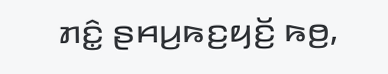ꤊꤢꤨ꤭ ꤔꤌꤣ꤬ꤒꤢ꤬ꤟꤢꤩ꤬ ꤒꤥ꤬,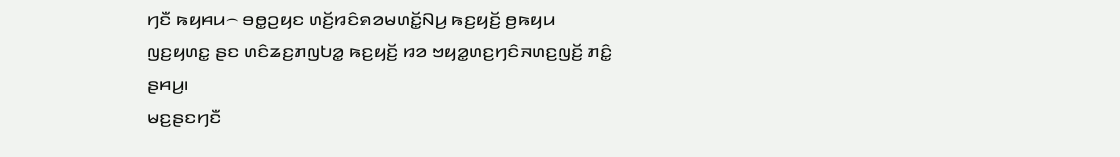ꤚꤢꤪ ꤒꤟꤌꤣ꤮ ꤋꤥ꤭ꤑꤟꤢ ꤛꤢꤩ꤬ꤙꤢꤨꤎꤤꤗꤛꤢꤩ꤭ꤡꤣ꤬ ꤒꤢ꤬ꤟꤢꤩ꤬ ꤥ꤬ꤒꤟꤣ ꤜꤢ꤬ꤟꤛꤢ꤭ ꤔꤢ ꤛꤢꤨꤘꤢ꤬ꤊꤜꤝꤤ꤭ ꤒꤢ꤬ꤟꤢꤩ꤬ ꤙꤤ ꤠꤟꤤ꤭ꤛꤢ꤬ꤚꤢꤨꤏꤛꤢ꤬ꤜꤢꤩ꤬ ꤊꤢꤨ꤭ ꤔꤌꤣ꤬꤯
ꤗꤢ꤬ꤔꤢꤚꤢꤪ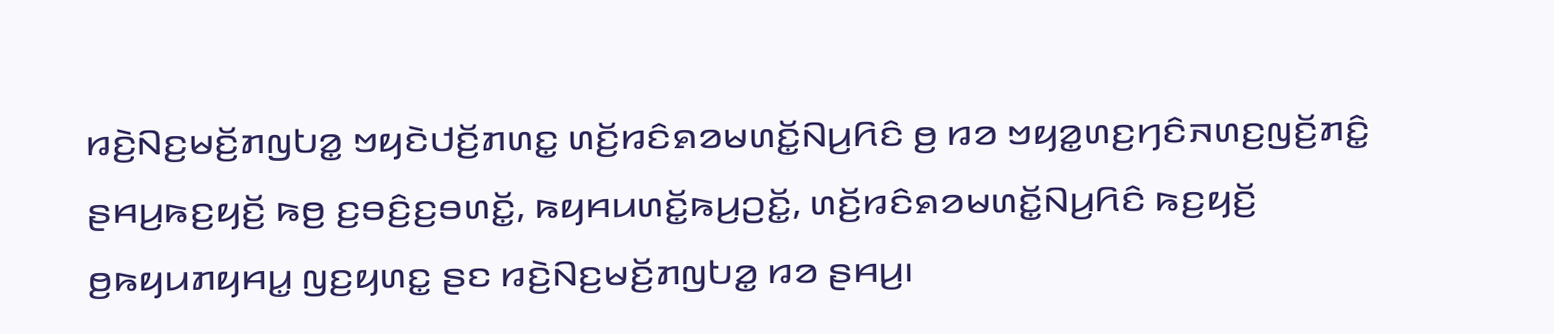ꤙꤢꤧ꤬ꤡꤢ꤬ꤗꤢꤩ꤬ꤊꤜꤝꤤ꤭ ꤠꤟꤢꤧꤓꤢꤩ꤬ꤊꤛꤢ꤭ ꤛꤢꤩ꤬ꤙꤢꤨꤎꤤꤗꤛꤢꤩ꤭ꤡꤣ꤬ꤖꤢꤨ ꤥ꤬ ꤙꤤ ꤠꤟꤤ꤭ꤛꤢ꤬ꤚꤢꤨꤏꤛꤢ꤬ꤜꤢꤩ꤬ꤊꤢꤨ꤭ ꤔꤌꤣ꤬ꤒꤢ꤬ꤟꤢꤩ꤬ ꤒꤥ꤬ ꤢ꤬ꤋꤢꤨ꤬ꤢ꤬ꤋꤛꤢꤩ꤭, ꤒꤟꤌꤣꤛꤢꤩ꤭ꤒꤣ꤬ꤑꤢꤩ꤭, ꤛꤢꤩ꤬ꤙꤢꤨꤎꤤꤗꤛꤢꤩ꤭ꤡꤣ꤬ꤖꤢꤨ ꤒꤢ꤬ꤟꤢꤩ꤬ ꤥ꤬ꤒꤟꤣꤊꤟꤌꤣ꤭ ꤜꤢ꤬ꤟꤛꤢ꤭ ꤔꤢ ꤙꤢꤧ꤬ꤡꤢ꤬ꤗꤢꤩ꤬ꤊꤜꤝꤤ꤭ ꤙꤤ ꤔꤌꤣ꤬꤯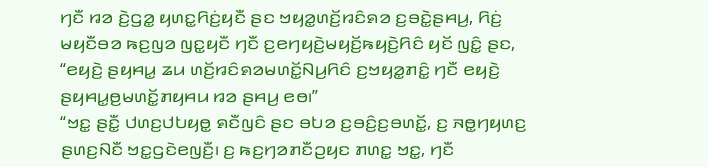ꤚꤢꤪ ꤙꤤ ꤢꤧ꤬ꤞꤤ꤭ ꤟꤛꤢ꤭ꤖꤢꤦ꤬ꤟꤢꤪ ꤔꤢ ꤠꤟꤤ꤭ꤛꤢꤩ꤬ꤙꤢꤨꤎꤤ ꤢ꤬ꤋꤢꤧ꤭ꤔꤌꤣ꤬, ꤖꤢꤦ꤬ ꤗꤟꤢꤪꤋꤤ ꤒꤢ꤬ꤜꤤ ꤜꤢ꤭ꤟꤢꤪ ꤚꤢꤪ ꤢ꤬ꤕꤚꤟꤢꤧ꤬ꤗꤟꤢꤩ꤬ꤒꤟꤢꤧ꤬ꤖꤢꤨ ꤟꤢꤩ ꤜꤢꤨ꤭ ꤔꤢ, “ꤕꤟꤢꤧ꤬ ꤔꤟꤌꤣ꤭ ꤘꤣ ꤛꤢꤩ꤬ꤙꤢꤨꤎꤤꤗꤛꤢꤩ꤭ꤡꤣ꤬ꤖꤢꤨ ꤢ꤬ꤠꤟꤤ꤭ꤊꤢꤨ꤭ ꤚꤢꤪ ꤕꤟꤢꤧ꤬ ꤔꤟꤌꤣ꤭ꤥ꤬ꤗꤛꤢꤩ꤭ꤊꤟꤌꤣ ꤙꤤ ꤔꤌꤣ꤬ ꤕꤥ꤯”
“ꤠꤢ꤭ ꤔꤢꤪ꤭ ꤓꤛꤢ꤬ꤓꤝꤟꤥ꤭ ꤎꤢꤪꤜꤢꤨ ꤔꤢ ꤋꤝꤤ ꤢ꤬ꤋꤢꤨ꤬ꤢ꤬ꤋꤛꤢꤩ꤭, ꤢ꤬ ꤏꤥ꤭ꤚꤟꤛꤢ꤬ ꤔꤛꤢ꤬ꤡꤢꤪ ꤠꤢ꤭ꤞꤢꤧꤕꤜꤢꤪ꤬꤯ ꤢ꤬ ꤒꤢ꤬ꤚꤤꤊꤢꤪꤑꤟꤢ ꤊꤛꤢ꤭ ꤠꤢ꤭, ꤚꤢꤪ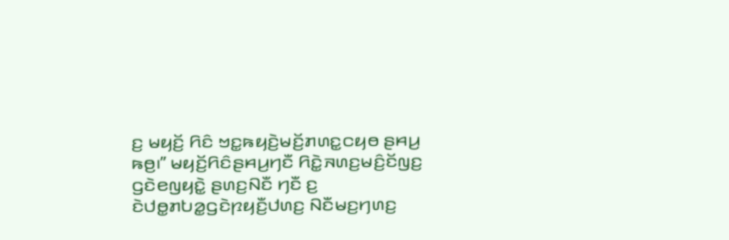ꤢ꤬ ꤗꤟꤢꤩ꤬ ꤖꤢꤨ ꤠꤢ꤭ꤒꤟꤢꤧ꤬ꤗꤢꤩ꤬ꤊꤛꤢ꤭ꤍꤟꤥ ꤔꤌꤣ꤬ ꤒꤥ꤬꤯” ꤗꤟꤢꤩ꤬ꤖꤢꤨꤔꤌꤣ꤬ꤚꤢꤪ ꤖꤢꤧ꤭ꤏꤛꤢ꤬ꤗꤢꤨ꤬ꤢꤩꤜꤢ꤬ ꤞꤢꤧꤕꤜꤟꤢꤧ꤭ ꤔꤛꤢ꤬ꤡꤢꤪ ꤚꤢꤪ ꤢ꤬ ꤢꤧꤓꤥ꤭ꤊꤝꤤ꤭ꤞꤢꤧꤐꤟꤢꤪ꤬ꤓꤛꤢ꤬ ꤡꤢꤪꤗꤢ꤬ꤚꤛꤢ꤬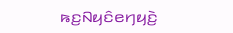ꤒꤢ꤬ꤡꤟꤢꤨꤕꤚꤟꤢꤧ꤬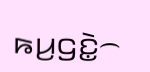ꤒꤣ꤬ꤞꤢꤧ꤭꤮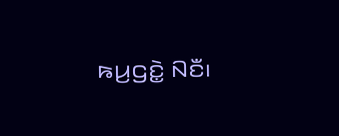ꤒꤣ꤬ꤞꤢꤧ꤭ ꤡꤢꤪ꤯